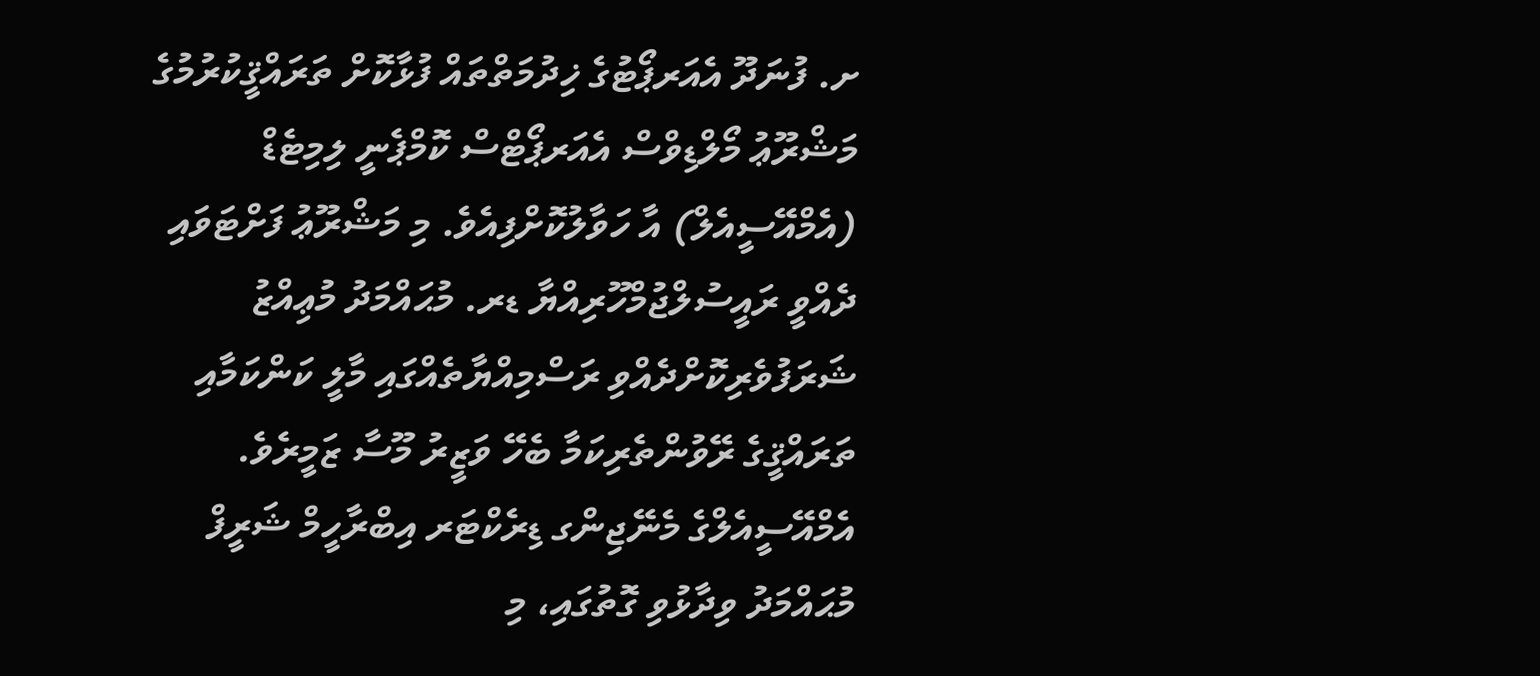ށ. ފުނަދޫ އެއަރޕޯޓުގެ ޚިދުމަތްތައް ފުޅާކޮށް ތަރައްޤީކުރުމުގެ މަޝްރޫޢު މޯލްޑިވްސް އެއަރޕޯޓްސް ކޮމްޕެނީ ލިމިޓެޑް (އެމްއޭސީއެލް) އާ ހަވާލުކޮށްފިއެވެ. މި މަޝްރޫޢު ފަށްޓަވައި ދެއްވީ ރައީސުލްޖުމްހޫރިއްޔާ ޑރ. މުޙައްމަދު މުޢިއްޒު ޝަރަފުވެރިކޮށްދެއްވި ރަސްމިއްޔާތެއްގައި މާލީ ކަންކަމާއި ތަރައްޤީގެ ރޭވުންތެރިކަމާ ބެހޭ ވަޒީރު މޫސާ ޒަމީރެވެ.
އެމްއޭސީއެލްގެ މެނޭޖިންގ ޑިރެކްޓަރ އިބްރާހީމް ޝަރީފް މުޙައްމަދު ވިދާޅުވި ގޮތުގައި، މި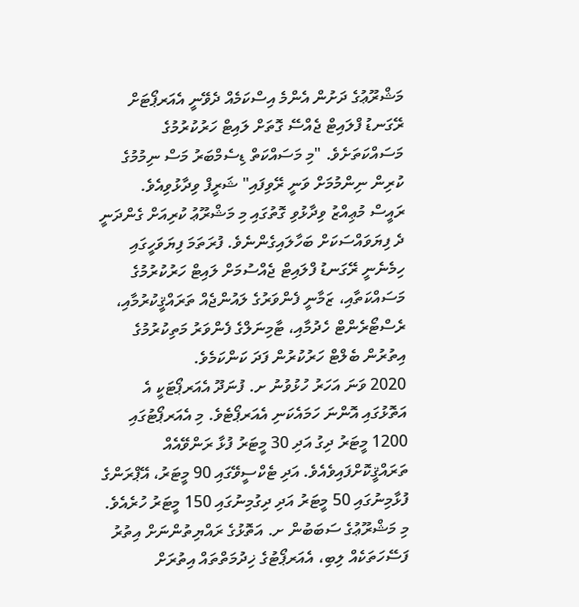މަޝްރޫޢުގެ ދަށުން އެންމެ އިސްކަމެއް ދެވޭނީ އެއަރޕޯޓަށް ރޭގަނޑު ފްލައިޓް ޖެއްސޭ ގޮތަށް ލައިޓް ހަރުކުރުމުގެ މަސައްކަތަށެވެ. "މި މަސައްކަތް ޑިސެމްބަރު މަސް ނިމުމުގެ ކުރިން ނިންމުމަށް ވަނީ ރޭވިފައި" ޝަރީފް ވިދާޅުވިއެވެ.
ރައީސް މުޢިއްޒު ވިދާޅުވި ގޮތުގައި މި މަޝްރޫޢު ކުރިއަށް ގެންދަނީ ދެ ފިޔަވައްސަކަށް ބަހާލައިގެންނެވެ. ފުރަތަމަ ފިޔަވަހީގައި ހިމެނެނީ ރޭގަނޑު ފްލައިޓް ޖެއްސުމަށް ލައިޓް ހަރުކުރުމުގެ މަސައްކަތާއި، ޒަމާނީ ފެންވަރުގެ ލައުންޖެއް ތަރައްޤީކުރުމާއި، ރެސްޓޯރެންޓް ހެދުމާއި، ޓާމިނަލްގެ ފެންވަރު މަތިކުރުމުގެ އިތުރުން ބެލްޓް ހަރުކުރުން ފަދަ ކަންކަމެވެ.
2020 ވަނަ އަހަރު ހުޅުވުނު ށ. ފުނަދޫ އެއަރޕޯޓަކީ އެ އަތޮޅުގައި އޮންނަ ހަމައެކަނި އެއަރޕޯޓެވެ. މި އެއަރޕޯޓުގައި 1200 މީޓަރު ދިގު އަދި 30 މީޓަރު ފުޅާ ރަންވޭއެއް ތަރައްޤީކޮށްފައިވެއެވެ. އަދި ޓެކްސީވޭގައި 90 މީޓަރު، އޭޕްރަންގެ ފުޅާމިނުގައި 50 މީޓަރު އަދި ދިގުމިނުގައި 150 މީޓަރު ހުރެއެވެ.
މި މަޝްރޫޢުގެ ސަބަބުން ށ. އަތޮޅުގެ ރައްޔިތުންނަށް އިތުރު ފަސޭހަތަކެއް ލިބި، އެއަރޕޯޓުގެ ޚިދުމަތްތައް އިތުރަށް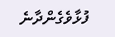ފުޅާވެގެންދާނެ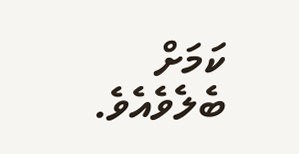ކަމަށް ބެލެވެއެވެ.